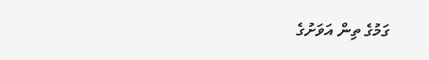ގަމުގެ ތިން އަވަށުގެ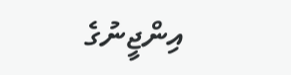އިންޖީނުގެ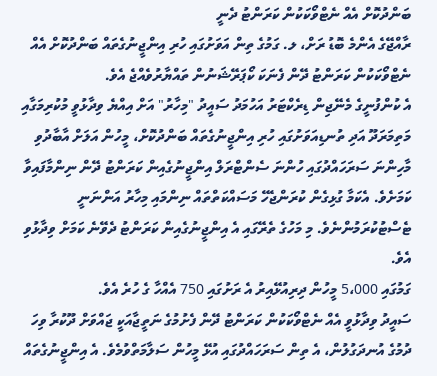ބަންދުކޮށް އެއް ނެޓްވޯކަކުން ކަރަންޓު ދެނީ
ރާއްޖޭގެ އެންމެ ބޮޑު ރަށް، ލ. ގަމުގެ ތިން އަވަށުގައި ހުރި އިންޖީނުގެތައް ބަންދުކޮށް އެއް ނެޓްވޯކަކުން ކަރަންޓު ދޭން ފެނަކަ ކޯޕަރޭޝަނުން ތައްޔާރުވެއްޖެ އެވެ.
އެ ކުންފުނީގެ މެނޭޖިން ޑިރެކްޓަރު އަހުމަދު ސައީދު "މިހާރު" އަށް އިއްޔެ ވިދާޅުވީ މުކުރިމަގާއި މަތިމަރަދޫ އަދި ތުނޑިއަވަށުގައި ހުރި އިންޖީނުގެތައް ބަންދުކޮށް، މީހުން އަލަށް އާބާދުވި މާހިންނަ ސަރަހައްދުގައި ހުންނަ ސެންޓްރަލް އިންޖީނުގެއިން ކަރަންޓު ދޭން ނިންމާފައިވާ ކަމަށެވެ. އެކަމާ ގުޅިގެން ކުރަންޖެހޭ މަސައްކަތްތައް ނިންމައި މިހާރު އަންނަނީ ޓެސްޓުކުރަމުންނެވެ. މި މަހުގެ ތެރޭގައި އެ އިންޖީނުގެއިން ކަރަންޓު ދެވޭނެ ކަމަށް ވިދާޅުވި އެވެ.
ގަމުގައި 5،000 މީހުން ދިރިއުޅޭއިރު އެ ރަށުގައި 750 އެއްހާ ގެ ހުރެ އެވެ.
ސައީދު ވިދާޅުވީ އެއް ނެޓްވޯކަކުން ކަރަންޓު ދޭން ފެށުމުގެ ނަތީޖާއަކީ ޖައްވަށް ދޫކުރާ ވިހަ ދުމުގެ އުނދަގުލުން، އެ ތިން ސަރަހައްދުގައި އުޅޭ މީހުން ސަލާމަތްވުމެވެ. އެ އިންޖީނުގެތައް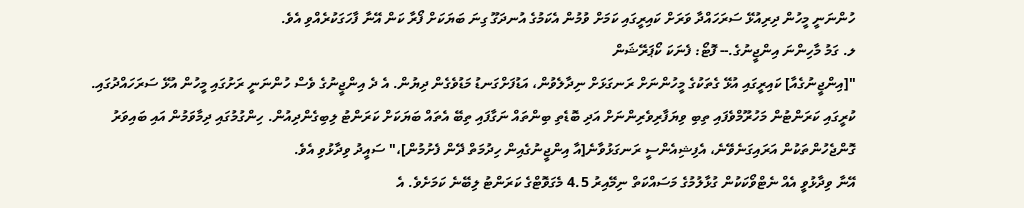ހުންނަނީ މީހުން ދިރިއުޅޭ ސަރަހައްދާ ވަރަށް ކައިރީގައި ކަމަށް ވުމުން އެކަމުގެ އުނދަގޫ ގިނަ ބަޔަކަށް ފޯރާ ކަން އޭނާ ފާހަގަކުރެއްވި އެވެ.
ލ. ގަމު މާހިންނަ އިންޖީނުގެ.-- ފޮޓޯ: ފެނަކަ ކޯޕަރޭޝަން
"[އިންޖީނުގެއާ] ކައިރީގައި އުޅޭ ގެތަކުގެ މީހުންނަށް ރަނގަޅަށް ނިދާލެވުން، އަޑުފަށްގަނޑު މަޑުވެގެން ދިޔުން. އެ ދެ އިންޖީނުގެ ވެސް ހުންނަނީ ރަށުގައި މީހުން އުޅޭ ސަރަހައްދުގައި. ކުރީގައި ކަރަންޓުން މަހުރޫމްވެފައި ތިބި ވިޔަފާރިވެރިންނަށް އަދި ބޮޑެތި ބިންތައް ނަގާފައި ތިބޭ އެތައް ބަޔަކަށް ކަރަންޓު ލިބިގެންދިއުން. ހިންގުމުގައި ދިމާވަމުން އައި ބައިވަރު ގޮންޖެހުންތަކުން އަރައިގަނެވޭނެ، އެފިޝިއެންސީ ރަނގަޅުވާނެ[އާ އިންޖީނުގެއިން ހިދުމަތް ދޭން ފެށުމުން]،" ސައީދު ވިދާޅުވި އެވެ.
އޭނާ ވިދާޅުވީ އެއް ނެޓްވޯކަކުން ގުޅާލުމުގެ މަސައްކަތް ނިމޭއިރު 4.5 މެގަވޮޓްގެ ކަރަންޓު ލިބޭނެ ކަމަށެވެ. އެ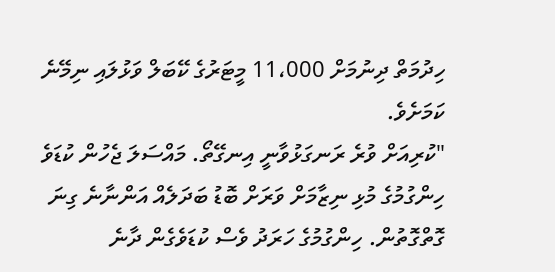ހިދުމަތް ދިނުމަށް 11،000 މީޓަރުގެ ކޭބަލް ވަޅުލައި ނިމޭނެ ކަމަށެވެ.
"ކުރިއަށް ވުރެ ރަނގަޅުވާނީ އިނގޭތޯ. މައްސަލަ ޖެހުން ކުޑަވެ ހިންގުމުގެ މުޅި ނިޒާމަށް ވަރަށް ބޮޑު ބަދަލެއް އަންނާނެ ގިނަ ގޮތްގޮތުން. ހިންގުމުގެ ހަރަދު ވެސް ކުޑަވެގެން ދާނެ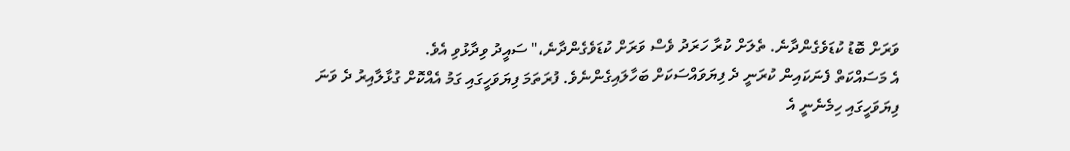ވަރަށް ބޮޑު ކުޑަވެގެންދާނެ. ތެލަށް ކުރާ ހަރަދު ވެސް ވަރަށް ކުޑަވެގެންދާނެ،" ސައީދު ވިދާޅުވި އެވެ.
އެ މަސައްކަތް ފެނަކައިން ކުރަނީ ދެ ފިޔަވައްސަކަށް ބަހާލައިގެންނެވެ. ފުރަތަމަ ފިޔަވަހީގައި ގަމު އެއްކޮށް ގުޅާލާއިރު ދެ ވަނަ ފިޔަވަހީގައި ހިމެނެނީ އެ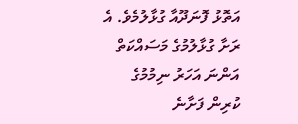އަތޮޅު ފޮނަދޫއާ ގުޅާލުމެވެ. އެ ރަށާ ގުޅާލުމުގެ މަސައްކަތް އަންނަ އަހަރު ނިމުމުގެ ކުރިން ފަށާނެ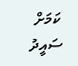ކަމަށް ސައީދު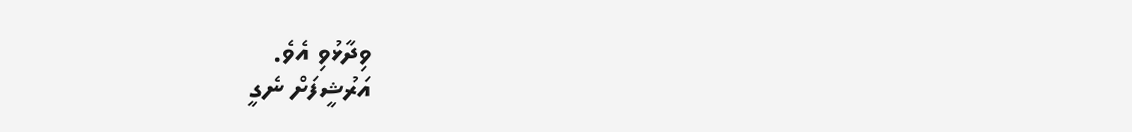ވިދާޅުވި އެވެ.
އަރުޝީފަށް ނެގީ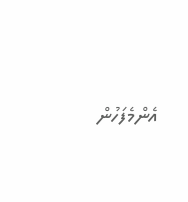އެންމެފަހުން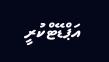އަޕްޑޭޓްކުރީ